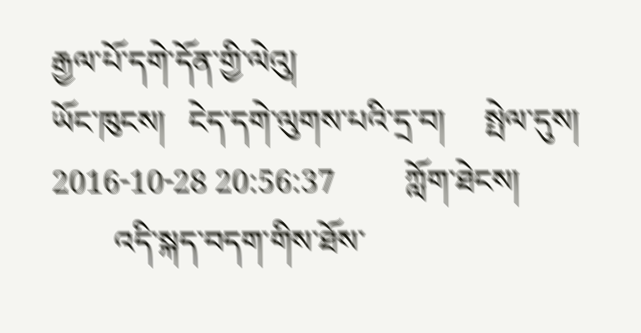རྒྱལ་པོ་དགེ་དོན་གྱི་ལེའུ།
ཡོང་ཁུངས།   ངེད་དགེ་ལུགས་པའི་དྲ་བ།     སྤེལ་དུས།  2016-10-28 20:56:37         ཀློག་ཐེངས།
        འདི་སྐད་བདག་གིས་ཐོས་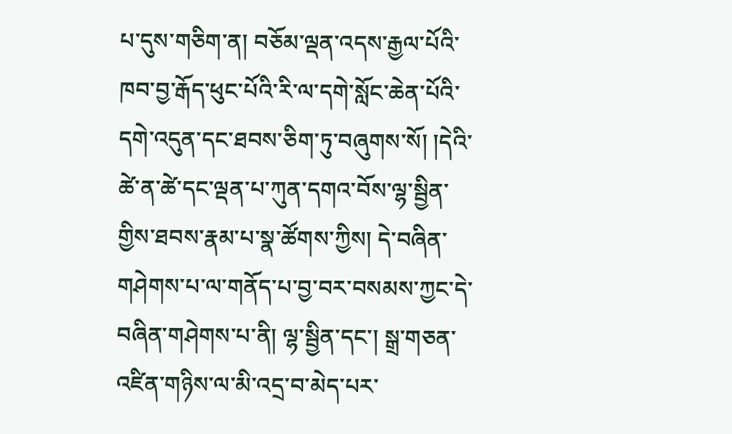པ་དུས་གཅིག་ན། བཅོམ་ལྡན་འདས་རྒྱལ་པོའི་ཁབ་བྱ་རྒོད་ཕུང་པོའི་རི་ལ་དགེ་སློང་ཆེན་པོའི་དགེ་འདུན་དང་ཐབས་ཅིག་ཏུ་བཞུགས་སོ། །དེའི་ཚེ་ན་ཚེ་དང་ལྡན་པ་ཀུན་དགའ་བོས་ལྷ་སྦྱིན་གྱིས་ཐབས་རྣམ་པ་སྣ་ཚོགས་ཀྱིས། དེ་བཞིན་གཤེགས་པ་ལ་གནོད་པ་བྱ་བར་བསམས་ཀྱང་དེ་བཞིན་གཤེགས་པ་ནི། ལྷ་སྦྱིན་དང་། སྒྲ་གཅན་འཛིན་གཉིས་ལ་མི་འདྲ་བ་མེད་པར་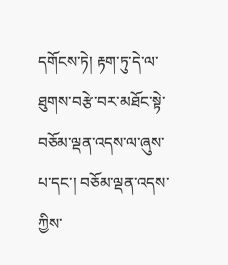དགོངས་ཏེ། རྟག་ཏུ་དེ་ལ་ཐུགས་བརྩེ་བར་མཐོང་སྟེ་བཅོམ་ལྡན་འདས་ལ་ཞུས་པ་དང་། བཅོམ་ལྡན་འདས་ཀྱིས་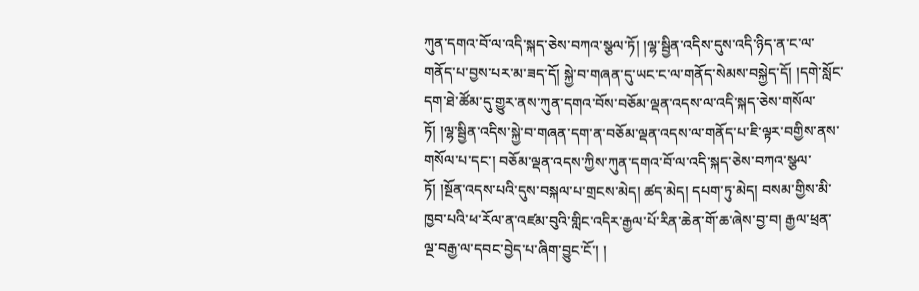ཀུན་དགའ་བོ་ལ་འདི་སྐད་ཅེས་བཀའ་སྩལ་ཏོ། །ལྷ་སྦྱིན་འདིས་དུས་འདི་ཉིད་ན་ང་ལ་གནོད་པ་བྱས་པར་མ་ཟད་དོ། སྐྱེ་བ་གཞན་དུ་ཡང་ང་ལ་གནོད་སེམས་བསྐྱེད་དོ། །དགེ་སློང་དག་ཐེ་ཚོམ་དུ་གྱུར་ནས་ཀུན་དགའ་བོས་བཅོམ་ལྡན་འདས་ལ་འདི་སྐད་ཅེས་གསོལ་ཏོ། །ལྷ་སྦྱིན་འདིས་སྐྱེ་བ་གཞན་དག་ན་བཅོམ་ལྡན་འདས་ལ་གནོད་པ་ཇི་ལྟར་བགྱིས་ནས་གསོལ་པ་དང་། བཅོམ་ལྡན་འདས་ཀྱིས་ཀུན་དགའ་བོ་ལ་འདི་སྐད་ཅེས་བཀའ་སྩལ་ཏོ། །སྔོན་འདས་པའི་དུས་བསྐལ་པ་གྲངས་མེད། ཚད་མེད། དཔག་ཏུ་མེད། བསམ་གྱིས་མི་ཁྱབ་པའི་ཕ་རོལ་ན་འཛམ་བུའི་གླིང་འདིར་རྒྱལ་པོ་རིན་ཆེན་གོ་ཆ་ཞེས་བྱ་བ། རྒྱལ་ཕྲན་ལྔ་བརྒྱ་ལ་དབང་བྱེད་པ་ཞིག་བྱུང་ངོ་། །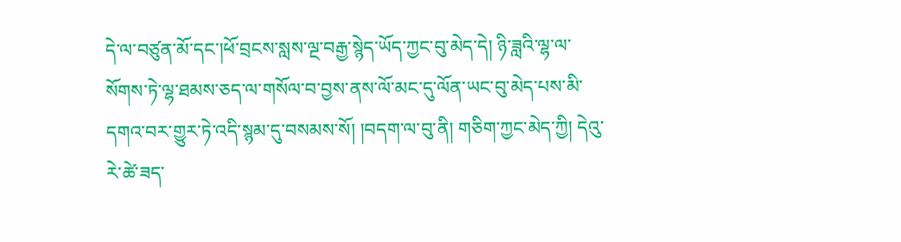དེ་ལ་བཙུན་མོ་དང་།ཕོ་བྲངས་སླས་ལྔ་བརྒྱ་སྙེད་ཡོད་ཀྱང་བུ་མེད་དེ། ཉི་ཟླའི་ལྷ་ལ་སོགས་ཏེ་ལྷ་ཐམས་ཅད་ལ་གསོལ་བ་བྱས་ནས་ལོ་མང་དུ་ལོན་ཡང་བུ་མེད་པས་མི་དགའ་བར་གྱུར་ཏེ་འདི་སྙམ་དུ་བསམས་སོ། །བདག་ལ་བུ་ནི། གཅིག་ཀྱང་མེད་ཀྱི། དེའུ་རེ་ཚེ་ཟད་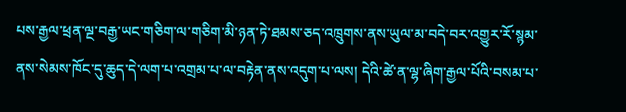པས་རྒྱལ་ཕྲན་ལྔ་བརྒྱ་ཡང་གཅིག་ལ་གཅིག་མི་ཉན་ཏེ་ཐམས་ཅད་འཁྲུགས་ནས་ཡུལ་མ་བདེ་བར་འགྱུར་རོ་སྙམ་ནས་སེམས་ཁོང་དུ་ཆུད་དེ་ལག་པ་འགྲམ་པ་ལ་བརྟེན་ནས་འདུག་པ་ལས། དེའི་ཚེ་ན་ལྷ་ཞིག་རྒྱལ་པོའི་བསམ་པ་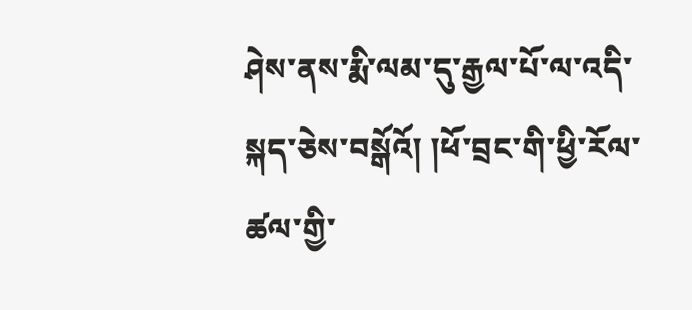ཤེས་ནས་རྨི་ལམ་དུ་རྒྱལ་པོ་ལ་འདི་སྐད་ཅེས་བསྒོའོ། །ཕོ་བྲང་གི་ཕྱི་རོལ་ཚལ་གྱི་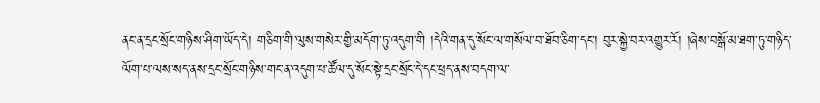ནང་ན་དྲང་སྲོང་གཉིས་ཤིག་ཡོད་དེ། གཅིག་གི་ལུས་གསེར་གྱི་མདོག་ཏུ་འདུག་གི །དེའི་གན་དུ་སོང་ལ་གསོལ་བ་ཐོབ་ཅིག་དང་། བུར་སྐྱེ་བར་འགྱུར་རོ། །ཞེས་བསྒོ་མ་ཐག་ཏུ་གཉིད་ལོག་པ་ལས་སད་ནས་དྲང་སྲོང་གཉིས་གང་ན་འདུག་པ་ཚོལ་དུ་སོང་སྟེ་དྲང་སྲོང་དེ་དང་ཕྲད་ནས་བདག་ལ་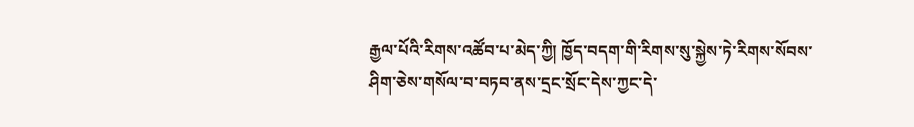རྒྱལ་པོའི་རིགས་འཚོབ་པ་མེད་ཀྱི། ཁྱོད་བདག་གི་རིགས་སུ་སྐྱེས་ཏེ་རིགས་སོབས་ཤིག་ཅེས་གསོལ་བ་བཏབ་ནས་དྲང་སྲོང་དེས་ཀྱང་དེ་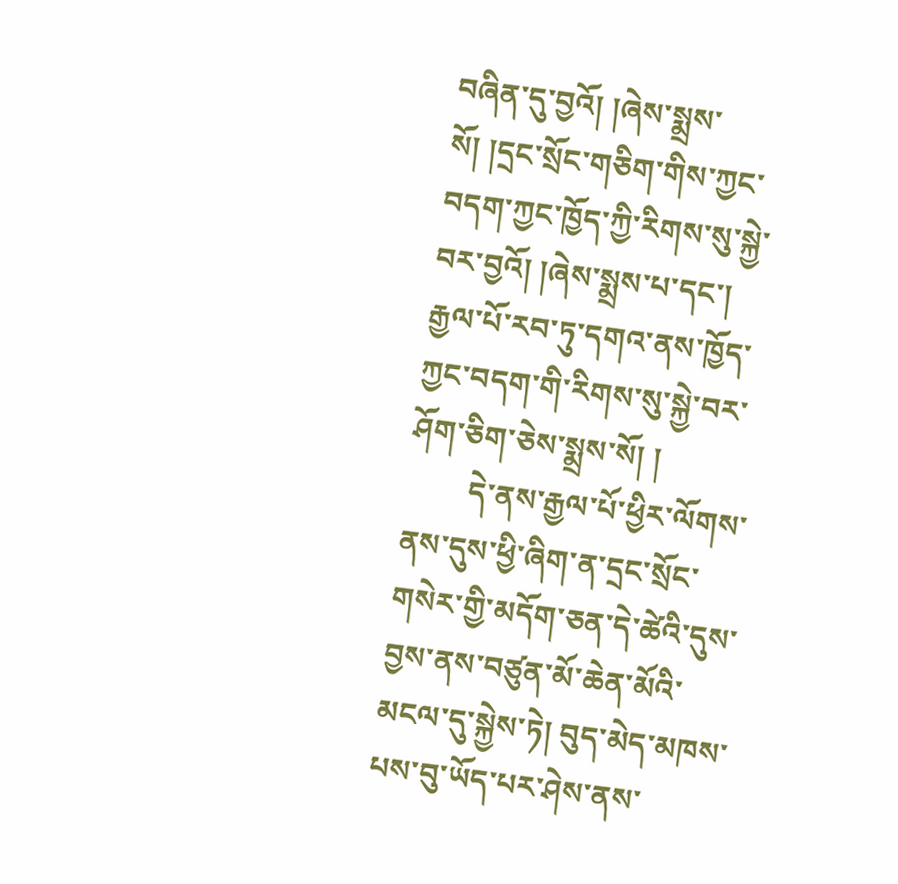བཞིན་དུ་བྱའོ། །ཞེས་སྨྲས་སོ། །དྲང་སྲོང་གཅིག་གིས་ཀྱང་བདག་ཀྱང་ཁྱོད་ཀྱི་རིགས་སུ་སྐྱེ་བར་བྱའོ། །ཞེས་སྨྲས་པ་དང་། རྒྱལ་པོ་རབ་ཏུ་དགའ་ནས་ཁྱོད་ཀྱང་བདག་གི་རིགས་སུ་སྐྱེ་བར་ཤོག་ཅིག་ཅེས་སྨྲས་སོ། །
        དེ་ནས་རྒྱལ་པོ་ཕྱིར་ལོགས་ནས་དུས་ཕྱི་ཞིག་ན་དྲང་སྲོང་གསེར་གྱི་མདོག་ཅན་དེ་ཚེའི་དུས་བྱས་ནས་བཙུན་མོ་ཆེན་མོའི་མངལ་དུ་སྐྱེས་ཏེ། བུད་མེད་མཁས་པས་བུ་ཡོད་པར་ཤེས་ནས་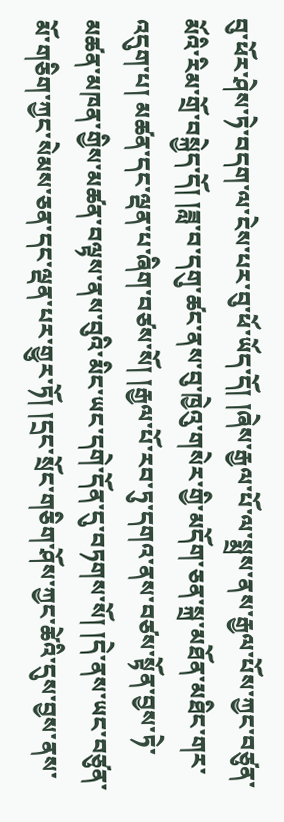བུ་ཕོར་ཤེས་ཏེ་བདག་ལ་ངེས་པར་བུ་ཕོ་ཡོད་དོ། །ཞེས་རྒྱལ་པོ་ལ་སྨྲས་ནས་རྒྱལ་པོས་ཀྱང་བཙུན་མོའི་རིམ་གྲོ་བསྐྱེད་དོ། །ཟླ་བ་དགུ་ཚང་ནས་བུ་ཁྱེའུ་གསེར་གྱི་མདོག་ཅན་སྐྲ་མཐོན་མཐིང་གར་འདུག་པ། མཚན་དང་ལྡན་པ་ཞིག་བཙས་སོ། །རྒྱལ་པོ་རབ་ཏུ་དགའ་ནས་བཙས་སྟོན་བྱས་ཏེ་མཚན་མཁན་གྱིས་མཚན་བལྟས་ནས་བུའི་མིང་ཡང་དགེ་དོན་དུ་བཏགས་སོ། །དེ་ནས་ཡང་བཙུན་མོ་གཅིག་ཀྱང་སེམས་ཅན་དང་ལྡན་པར་གྱུར་ཏོ། །དྲང་སྲོང་གཅིག་ཤོས་ཀྱང་ཚེའི་དུས་བྱས་ནས་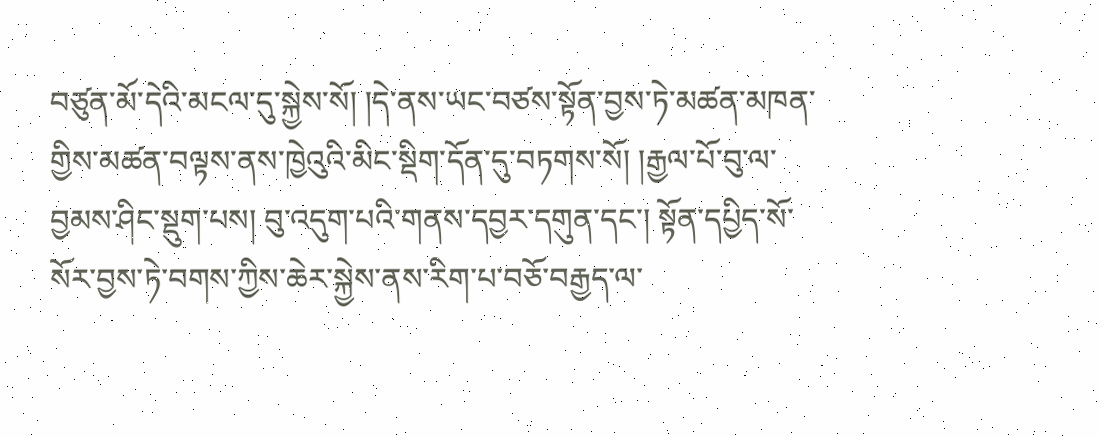བཙུན་མོ་དེའི་མངལ་དུ་སྐྱེས་སོ། །དེ་ནས་ཡང་བཙས་སྟོན་བྱས་ཏེ་མཚན་མཁན་གྱིས་མཚན་བལྟས་ནས་ཁྱེའུའི་མིང་སྡིག་དོན་དུ་བཏགས་སོ། །རྒྱལ་པོ་བུ་ལ་བྱམས་ཤིང་སྡུག་པས། བུ་འདུག་པའི་གནས་དབྱར་དགུན་དང་། སྟོན་དཔྱིད་སོ་སོར་བྱས་ཏེ་བགས་ཀྱིས་ཆེར་སྐྱེས་ནས་རིག་པ་བཅོ་བརྒྱད་ལ་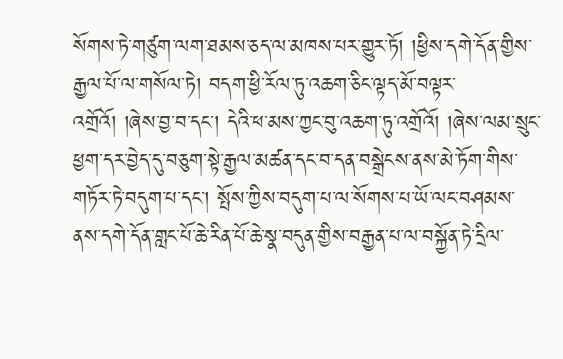སོགས་ཏེ་གཙུག་ལག་ཐམས་ཅད་ལ་མཁས་པར་གྱུར་ཏོ། །ཕྱིས་དགེ་དོན་གྱིས་རྒྱལ་པོ་ལ་གསོལ་ཏེ། བདག་ཕྱི་རོལ་ཏུ་འཆག་ཅིང་ལྟད་མོ་བལྟར་འགྲོའོ། །ཞེས་བྱ་བ་དང་། དེའི་ཕ་མས་ཀྱང་བུ་འཆག་ཏུ་འགྲོའོ། །ཞེས་ལམ་སྲུང་ཕྱག་དར་བྱེད་དུ་བཅུག་སྟེ་རྒྱལ་མཚན་དང་བ་དན་བསྒྲེངས་ནས་མེ་ཏོག་གིས་གཏོར་ཏེ་བདུག་པ་དང་། སྤོས་ཀྱིས་བདུག་པ་ལ་སོགས་པ་ཡོ་ལང་བཤམས་ནས་དགེ་དོན་གླང་པོ་ཆེ་རིན་པོ་ཆེ་སྣ་བདུན་གྱིས་བརྒྱན་པ་ལ་བསྐྱོན་ཏེ་དྲིལ་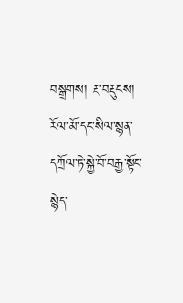བསྒྲགས། རྔ་བརྡུངས། རོལ་མོ་དང་སིལ་སྙན་དཀྲོལ་ཏེ་སྐྱེ་བོ་བརྒྱ་སྟོང་སྙེད་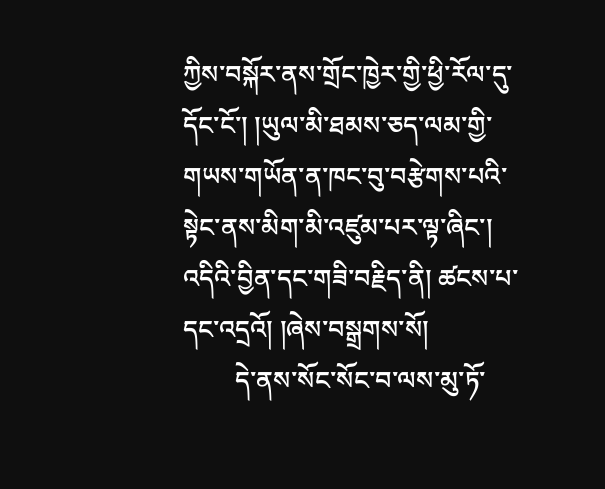ཀྱིས་བསྐོར་ནས་གྲོང་ཁྱེར་གྱི་ཕྱི་རོལ་དུ་དོང་ངོ་། །ཡུལ་མི་ཐམས་ཅད་ལམ་གྱི་གཡས་གཡོན་ན་ཁང་བུ་བརྩེགས་པའི་སྟེང་ནས་མིག་མི་འཛུམ་པར་ལྟ་ཞིང་། འདིའི་བྱིན་དང་གཟི་བརྗིད་ནི། ཚངས་པ་དང་འདྲའོ། །ཞེས་བསྒྲགས་སོ།
        དེ་ནས་སོང་སོང་བ་ལས་མུ་ཏོ་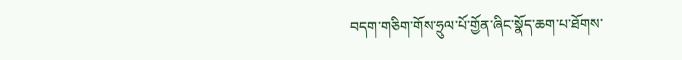བདག་གཅིག་གོས་ཧྲུལ་པོ་གྱོན་ཞིང་སྣོད་ཆག་པ་ཐོགས་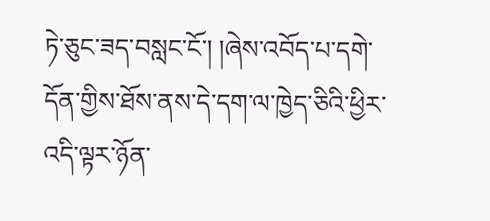ཏེ་ཅུང་ཟད་བསླང་ངོ་། །ཞེས་འབོད་པ་དགེ་དོན་གྱིས་ཐོས་ནས་དེ་དག་ལ་ཁྱེད་ཅིའི་ཕྱིར་འདི་ལྟར་ཉོན་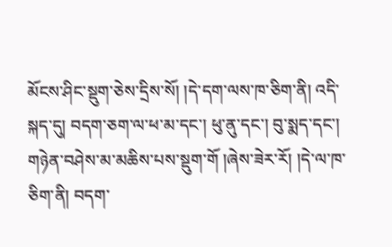མོངས་ཤིང་སྡུག་ཅེས་དྲིས་སོ། །དེ་དག་ལས་ཁ་ཅིག་ནི། འདི་སྐད་དུ། བདག་ཅག་ལ་ཕ་མ་དང་། ཕུ་ནུ་དང་། བུ་སྨད་དང་། གཉེན་བཤེས་མ་མཆིས་པས་སྡུག་གོ །ཞེས་ཟེར་རོ། །དེ་ལ་ཁ་ཅིག་ནི། བདག་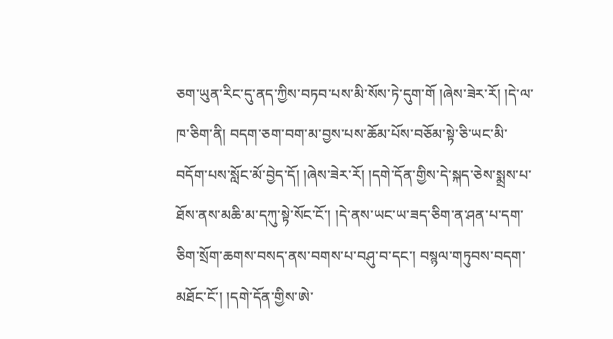ཅག་ཡུན་རིང་དུ་ནད་ཀྱིས་བཏབ་པས་མི་སོས་ཏེ་དུག་གོ །ཞེས་ཟེར་རོ། །དེ་ལ་ཁ་ཅིག་ནི། བདག་ཅག་བག་མ་བྱས་པས་ཆོམ་པོས་བཅོམ་སྟེ་ཅི་ཡང་མི་བདོག་པས་སློང་མོ་བྱེད་དོ། །ཞེས་ཟེར་རོ། །དགེ་དོན་གྱིས་དེ་སྐད་ཅེས་སྨྲས་པ་ཐོས་ནས་མཆི་མ་དཀུ་སྟེ་སོང་ངོ་། །དེ་ནས་ཡང་ཡ་ཟད་ཅིག་ན་ཤན་པ་དག་ཅིག་སྲོག་ཆགས་བསད་ནས་བགས་པ་བཤུ་བ་དང་། བསྙལ་གཏུབས་བདག་མཐོང་ངོ་། །དགེ་དོན་གྱིས་ཨེ་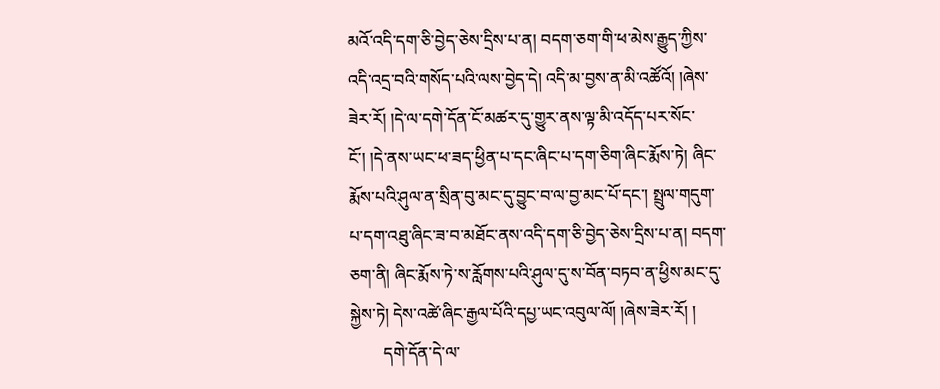མའོ་འདི་དག་ཅི་བྱེད་ཅེས་དྲིས་པ་ན། བདག་ཅག་གི་ཕ་མེས་རྒྱུད་ཀྱིས་འདི་འདྲ་བའི་གསོད་པའི་ལས་བྱེད་དེ། འདི་མ་བྱས་ན་མི་འཚོའོ། །ཞེས་ཟེར་རོ། །དེ་ལ་དགེ་དོན་ངོ་མཚར་དུ་གྱུར་ནས་ལྟ་མི་འདོད་པར་སོང་ངོ་། །དེ་ནས་ཡང་ཕ་ཟད་ཕྱིན་པ་དང་ཞིང་པ་དག་ཅིག་ཞིང་རྨོས་ཏེ། ཞིང་རྨོས་པའི་ཤུལ་ན་སྲིན་བུ་མང་དུ་བྱུང་བ་ལ་བྱ་མང་པོ་དང་། སྤྲུལ་གདུག་པ་དག་འཐུ་ཞིང་ཟ་བ་མཐོང་ནས་འདི་དག་ཅི་བྱེད་ཅེས་དྲིས་པ་ན། བདག་ཅག་ནི། ཞིང་རྨོས་ཏེ་ས་རློགས་པའི་ཤུལ་དུ་ས་བོན་བཏབ་ན་ཕྱིས་མང་དུ་སྐྱེས་ཏེ། དེས་འཚེ་ཞིང་རྒྱལ་པོའི་དཔྱ་ཡང་འབུལ་ལོ། །ཞེས་ཟེར་རོ། །
        དགེ་དོན་དེ་ལ་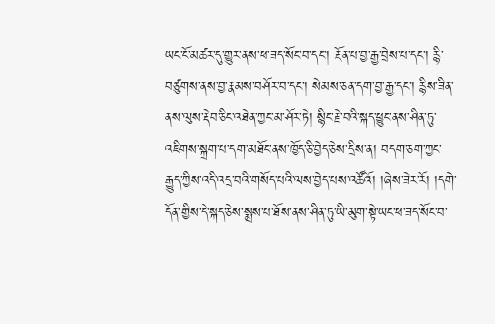ཡང་ངོ་མཚར་དུ་གྱུར་ནས་ཕ་ཟད་སོང་བ་དང་། རྔོན་པ་བྱ་རྒྱ་བྲེས་པ་དང་། རྙི་བཙུགས་ནས་བྱ་རྣམས་བཤོར་བ་དང་། སེམས་ཅན་དག་བྱ་རྒྱ་དང་། རྙིས་ཟིན་ནས་ལུས་རྡེབ་ཅིང་འཐེན་ཀྱང་མ་ཤོར་ཏེ། སྙིང་རྗེ་བའི་སྐད་ཕྱུང་ནས་ཤིན་ཏུ་འཇིགས་སྐྲག་པ་དག་མཐོང་ནས་ཁྱོད་ཅི་བྱེད་ཅེས་དྲིས་ན། བདག་ཅག་ཀྱང་རྒྱུད་ཀྱིས་འདི་འདྲ་བའི་གསོད་པའི་ལས་བྱེད་པས་འཚོའོ། །ཞེས་ཟེར་རོ། །དགེ་དོན་གྱིས་དེ་སྐད་ཅེས་སྨྲས་པ་ཐོས་ནས་ཤིན་ཏུ་ཡི་མུག་སྟེ་ཡང་ཕ་ཟད་སོང་བ་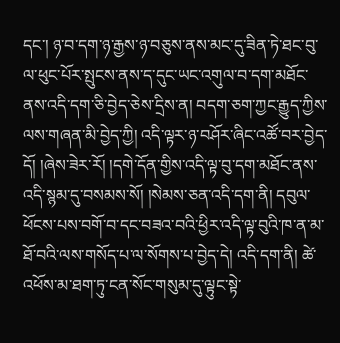དང་། ཉ་བ་དག་ཉ་རྒྱས་ཉ་བཅུས་ནས་མང་དུ་ཟིན་ཏེ་ཐང་བུ་ལ་ཕུང་པོར་སྤུངས་ནས་ད་དུང་ཡང་འགུལ་བ་དག་མཐོང་ནས་འདི་དག་ཅི་བྱེད་ཅེས་དྲིས་ན། བདག་ཅག་ཀྱང་རྒྱུད་ཀྱིས་ལས་གཞན་མི་བྱེད་ཀྱི། འདི་ལྟར་ཉ་བཤོར་ཞིང་འཚོ་བར་བྱེད་དོ། །ཞེས་ཟེར་རོ། །དགེ་དོན་གྱིས་འདི་ལྟ་བུ་དག་མཐོང་ནས་འདི་སྙམ་དུ་བསམས་སོ། །སེམས་ཅན་འདི་དག་ནི། དབུལ་ཕོངས་པས་བགོ་བ་དང་བཟའ་བའི་ཕྱིར་འདི་ལྟ་བུའི་ཁ་ན་མ་ཐོ་བའི་ལས་གསོད་པ་ལ་སོགས་པ་བྱེད་དེ། འདི་དག་ནི། ཚེ་འཕོས་མ་ཐག་ཏུ་ངན་སོང་གསུམ་དུ་ལྟུང་སྟེ་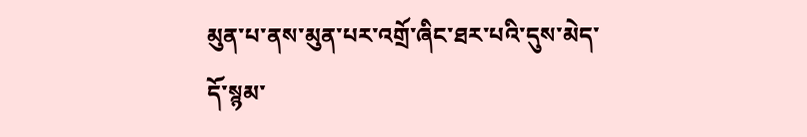མུན་པ་ནས་མུན་པར་འགྲོ་ཞིང་ཐར་པའི་དུས་མེད་དོ་སྙམ་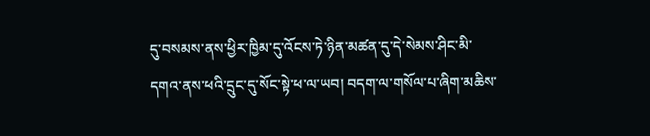དུ་བསམས་ནས་ཕྱིར་ཁྱིམ་དུ་འོངས་ཏེ་ཉིན་མཚན་དུ་དེ་སེམས་ཤིང་མི་དགའ་ནས་ཕའི་དྲུང་དུ་སོང་སྟེ་ཕ་ལ་ཡབ། བདག་ལ་གསོལ་པ་ཞིག་མཆིས་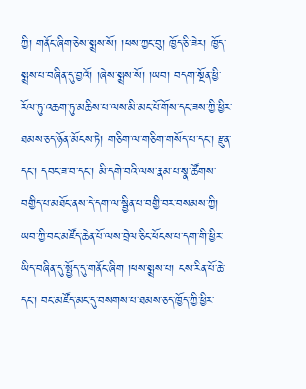ཀྱི། གནོང་ཞིག་ཅེས་སྨྲས་སོ། །ཕས་ཀྱང་བུ། ཁྱོད་ཅི་ཟེར། ཁྱོད་སྨྲས་པ་བཞིན་དུ་བྱའོ། །ཞེས་སྨྲས་སོ། །ཡབ། བདག་སྔོན་ཕྱི་རོལ་ཏུ་འཆག་ཏུ་མཆིས་པ་ལས་མི་མང་པོ་གོས་དང་ཟས་ཀྱི་ཕྱིར་ཐམས་ཅད་ཉོན་མོངས་ཏེ། གཅིག་ལ་གཅིག་གསོད་པ་དང་། རྫུན་དང་། དབང་ཟ་བ་དང་། མི་དགེ་བའི་ལས་རྣམ་པ་སྣ་ཚོགས་བགྱིད་པ་མཐོང་ནས་དེ་དག་ལ་སྦྱིན་པ་བགྱི་བར་བསམས་ཀྱི། ཡབ་ཀྱི་བང་མཛོད་ཆེན་པོ་ལས་བྲེལ་ཅིང་ཕོངས་པ་དག་གི་ཕྱིར་ཡིད་བཞིན་དུ་སྤྱོད་དུ་གནོང་ཞིག །ཕས་སྨྲས་པ། ངས་རིན་པོ་ཆེ་དང་། བང་མཛོད་མང་དུ་བསགས་པ་ཐམས་ཅད་ཁྱོད་ཀྱི་ཕྱིར་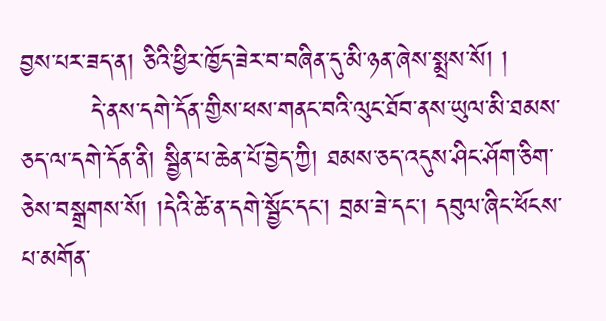བྱས་པར་ཟད་ན། ཅིའི་ཕྱིར་ཁྱོད་ཟེར་བ་བཞིན་དུ་མི་ཉན་ཞེས་སྨྲས་སོ། །
        དེ་ནས་དགེ་དོན་གྱིས་ཕས་གནང་བའི་ལུང་ཐོབ་ནས་ཡུལ་མི་ཐམས་ཅད་ལ་དགེ་དོན་ནི། སྦྱིན་པ་ཆེན་པོ་བྱེད་ཀྱི། ཐམས་ཅད་འདུས་ཤིང་ཤོག་ཅིག་ཅེས་བསྒྲགས་སོ། །དེའི་ཚེ་ན་དགེ་སྦྱོང་དང་། བྲམ་ཟེ་དང་། དབུལ་ཞིང་ཕོངས་པ་མགོན་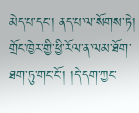མེད་པ་དང་། ནད་པ་ལ་སོགས་ཏེ། གྲོང་ཁྱེར་གྱི་ཕྱི་རོལ་ན་ལམ་ཐོག་ཐག་ཏུ་གང་ངོ་། །དེ་དག་ཀྱང་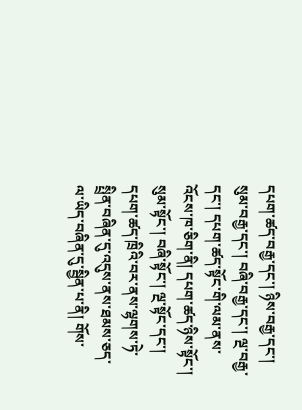དཔག་ཚད་བརྒྱ་དང་། ཉིས་བརྒྱ་དང་། སུམ་བརྒྱ་དང་། བཞི་བརྒྱ་དང་། ལྔ་བརྒྱ་དང་། དཔག་ཚད་སྟོང་གི་ལམ་ནས་འོངས་ཁ་ཅིག་ནི། དཔག་ཚད་ཉིས་སྟོང་། སུམ་སྟོང་། བཞི་སྟོང་། ལྔ་སྟོང་དང་། དཔག་ཚད་ཁྲིའི་བར་ནས་ལྷགས་ཏེ་སྤྲིན་བཞིན་དུ་འདུས་ནས་ཐམས་ཅད་ལ་ཡིད་བཞིན་དུ་སྦྱིན་པ་ནི། གོས་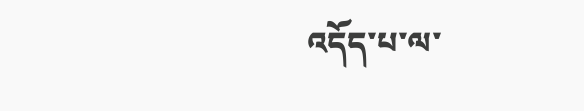འདོད་པ་ལ་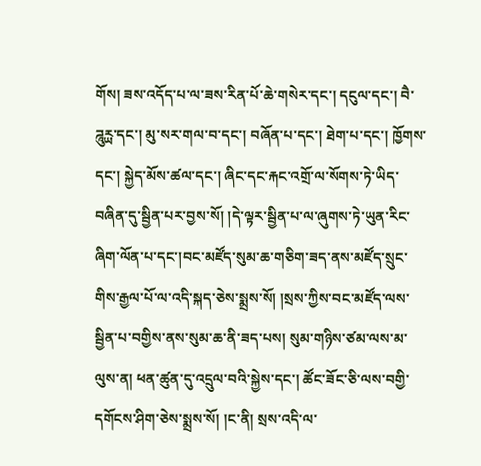གོས། ཟས་འདོད་པ་ལ་ཟས་རིན་པོ་ཆེ་གསེར་དང་། དངུལ་དང་། བཻ་ཌཱུཪྻ་དང་། མུ་སར་གལ་བ་དང་། བཞོན་པ་དང་། ཐེག་པ་དང་། ཁྱོགས་དང་། སྐྱེད་མོས་ཚལ་དང་། ཞིང་དང་རྐང་འགྲོ་ལ་སོགས་ཏེ་ཡིད་བཞིན་དུ་སྦྱིན་པར་བྱས་སོ། །དེ་ལྟར་སྦྱིན་པ་ལ་ཞུགས་ཏེ་ཡུན་རིང་ཞིག་ལོན་པ་དང་།བང་མཛོད་སུམ་ཆ་གཅིག་ཟད་ནས་མཛོད་སྲུང་གིས་རྒྱལ་པོ་ལ་འདི་སྐད་ཅེས་སྨྲས་སོ། །སྲས་ཀྱིས་བང་མཛོད་ལས་སྦྱིན་པ་བགྱིས་ནས་སུམ་ཆ་ནི་ཟད་པས། སུམ་གཉིས་ཙམ་ལས་མ་ལུས་ན། ཕན་ཚུན་དུ་འདྲུལ་བའི་སྐྱེས་དང་། ཚོང་ཟོང་ཅི་ལས་བགྱི་དགོངས་ཤིག་ཅེས་སྨྲས་སོ། །ང་ནི། སྲས་འདི་ལ་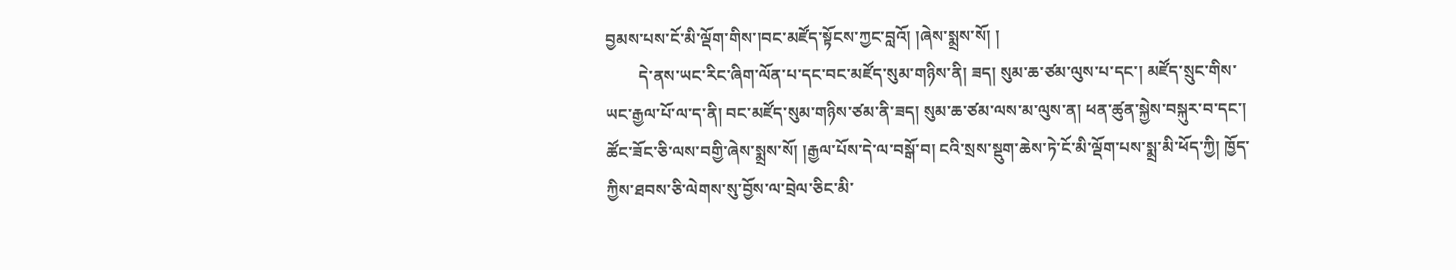བྱམས་པས་ངོ་མི་ལྡོག་གིས་།བང་མཛོད་སྟོངས་ཀྱང་བླའོ། །ཞེས་སྨྲས་སོ། །
        དེ་ནས་ཡང་རིང་ཞིག་ལོན་པ་དང་བང་མཛོད་སུམ་གཉིས་ནི། ཟད། སུམ་ཆ་ཙམ་ལུས་པ་དང་། མཛོད་སྲུང་གིས་ཡང་རྒྱལ་པོ་ལ་ད་ནི། བང་མཛོད་སུམ་གཉིས་ཙམ་ནི་ཟད། སུམ་ཆ་ཙམ་ལས་མ་ལུས་ན། ཕན་ཚུན་སྐྱེས་བསྐུར་བ་དང་། ཚོང་ཟོང་ཅི་ལས་བགྱི་ཞེས་སྨྲས་སོ། །རྒྱལ་པོས་དེ་ལ་བསྒོ་བ། ངའི་སྲས་སྡུག་ཆེས་ཏེ་ངོ་མི་ལྡོག་པས་སྨྲ་མི་ཕོད་ཀྱི། ཁྱོད་ཀྱིས་ཐབས་ཅི་ལེགས་སུ་བྱོས་ལ་བྲེལ་ཅིང་མི་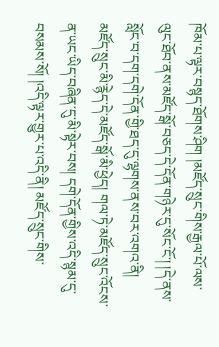ཁོམ་པ་ལྟར་བསྙད་ཐོགས་ཤིག །མཛོད་སྲུང་གིས་རྒྱལ་པོ་ལས་ལུང་ཐོབ་ནས་མཛོད་སྒོ་བཅད་དེ་དོན་གཉེར་དུ་སོང་ངོ་། །དེ་ནས་སློང་བ་དག་དགེ་དོན་གྱི་ཐད་དུ་ལྷགས་ནས་བར་འགའ་ནི། མཛོད་སྲུང་མི་རྙེད་དེ་མཛོད་སྒོ་མི་ཕྱེད། གལ་ཏེ་མཛོད་སྲུང་འོངས་ན་ཡང་ཡིད་བཞིན་དུ་མི་སྟེར་བས། དགེ་དོན་གྱིས་འདི་སྙམ་དུ་བསམས་སོ། །འདི་ལྟར་གྱུར་པ་འདི་ནི། མཛོད་སྲུང་གིས་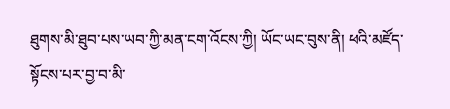ཐུགས་མི་ཐུབ་པས་ཡབ་ཀྱི་མན་ངག་འོངས་ཀྱི། ཡོང་ཡང་བུས་ནི། ཕའི་མཛོད་སྟོངས་པར་བྱ་བ་མི་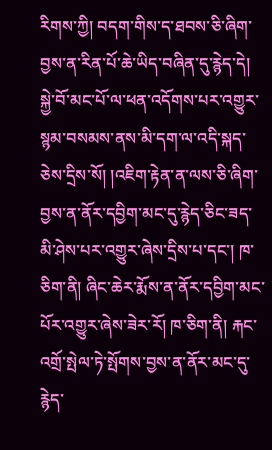རིགས་ཀྱི། བདག་གིས་ད་ཐབས་ཅི་ཞིག་བྱས་ན་རིན་པོ་ཆེ་ཡིད་བཞིན་དུ་རྙེད་དེ། སྐྱེ་བོ་མང་པོ་ལ་ཕན་འདོགས་པར་འགྱུར་སྙམ་བསམས་ནས་མི་དག་ལ་འདི་སྐད་ཅེས་དྲིས་སོ། །འཇིག་རྟེན་ན་ལས་ཅི་ཞིག་བྱས་ན་ནོར་དབྱིག་མང་དུ་རྙེད་ཅིང་ཟད་མི་ཤེས་པར་འགྱུར་ཞེས་དྲིས་པ་དང་། ཁ་ཅིག་ནི། ཞིང་ཆེར་རྨོས་ན་ནོར་དབྱིག་མང་པོར་འགྱུར་ཞེས་ཟེར་རོ། ཁ་ཅིག་ནི། རྐང་འགྲོ་སྤེལ་ཏེ་སྤོགས་བྱས་ན་ནོར་མང་དུ་རྙེད་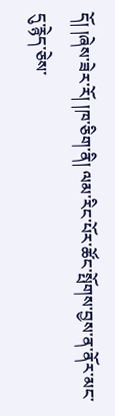དོ། །ཞེས་ཟེར་རོ། །ཁ་ཅིག་ནི། ལམ་རིང་པོར་ཚོང་སྤོགས་བྱས་ན་ནོར་མང་དུ་རྙེད་ཅེས་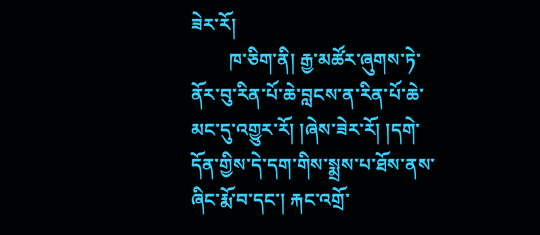ཟེར་རོ།
        ཁ་ཅིག་ནི། རྒྱ་མཚོར་ཞུགས་ཏེ་ནོར་བུ་རིན་པོ་ཆེ་བླངས་ན་རིན་པོ་ཆེ་མང་དུ་འགྱུར་རོ། །ཞེས་ཟེར་རོ། །དགེ་དོན་གྱིས་དེ་དག་གིས་སྨྲས་པ་ཐོས་ནས་ཞིང་རྨོ་བ་དང་། རྐང་འགྲོ་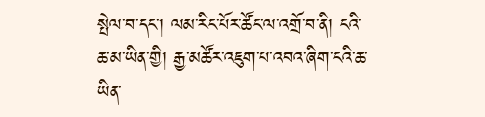སྤེལ་བ་དང་། ལམ་རིང་པོར་ཚོང་ལ་འགྲོ་བ་ནི། ངའི་ཆ་མ་ཡིན་གྱི། རྒྱ་མཚོར་འཇུག་པ་འབའ་ཞིག་ངའི་ཆ་ཡིན་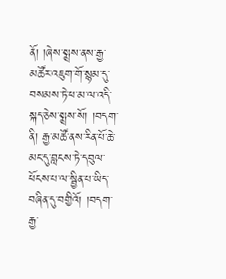ནོ། །ཞེས་སྨྲས་ནས་རྒྱ་མཚོར་འཇུག་གོ་སྙམ་དུ་བསམས་ཏེ་ཕ་མ་ལ་འདི་སྐད་ཅེས་སྨྲས་སོ། །བདག་ནི། རྒྱ་མཚོ་ནས་རིན་པོ་ཆེ་མང་དུ་བླངས་ཏེ་དབུལ་ཕོངས་པ་ལ་སྦྱིན་པ་ཡིད་བཞིན་དུ་བགྱིའོ། །བདག་རྒྱ་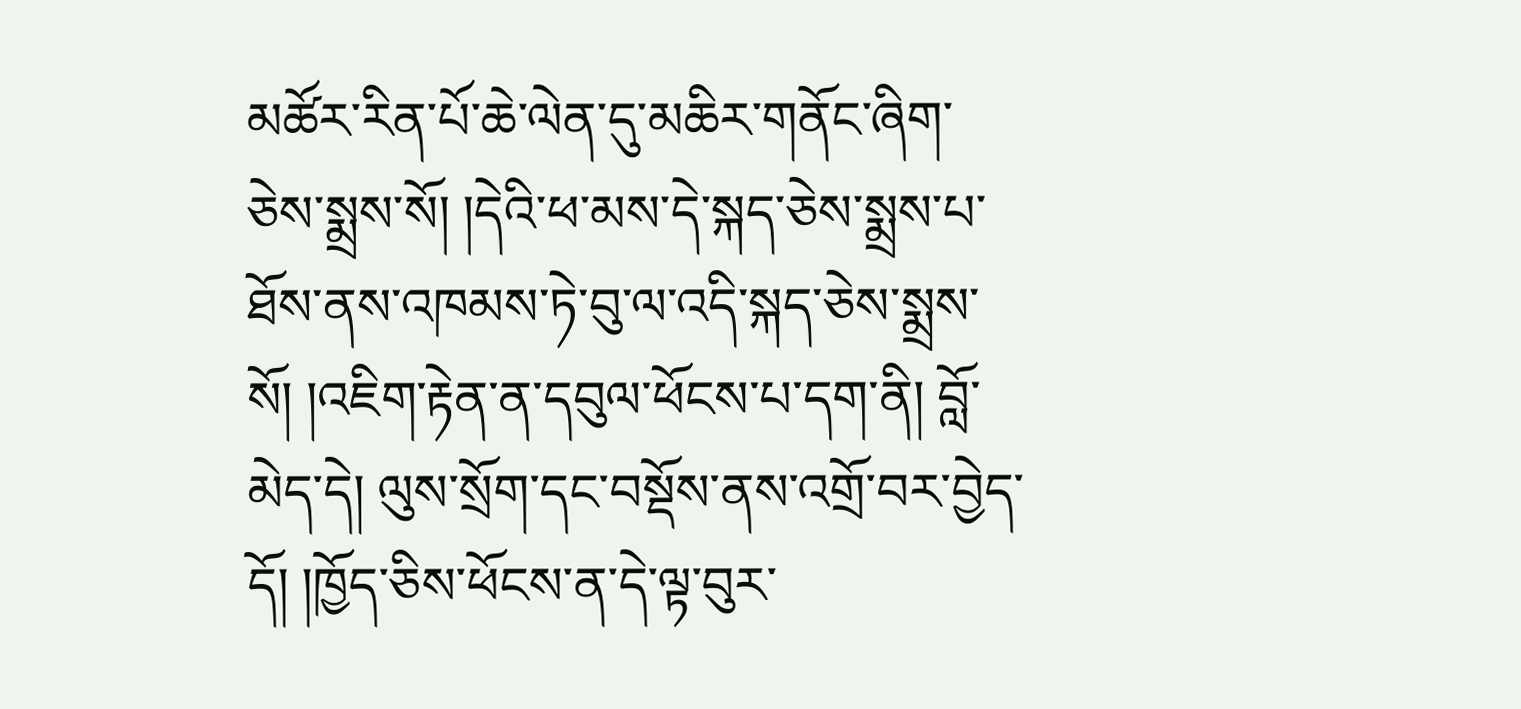མཚོར་རིན་པོ་ཆེ་ལེན་དུ་མཆིར་གནོང་ཞིག་ཅེས་སྨྲས་སོ། །དེའི་ཕ་མས་དེ་སྐད་ཅེས་སྨྲས་པ་ཐོས་ནས་འཁམས་ཏེ་བུ་ལ་འདི་སྐད་ཅེས་སྨྲས་སོ། །འཇིག་རྟེན་ན་དབུལ་ཕོངས་པ་དག་ནི། བློ་མེད་དེ། ལུས་སྲོག་དང་བསྡོས་ནས་འགྲོ་བར་བྱེད་དོ། །ཁྱོད་ཅིས་ཕོངས་ན་དེ་ལྟ་བུར་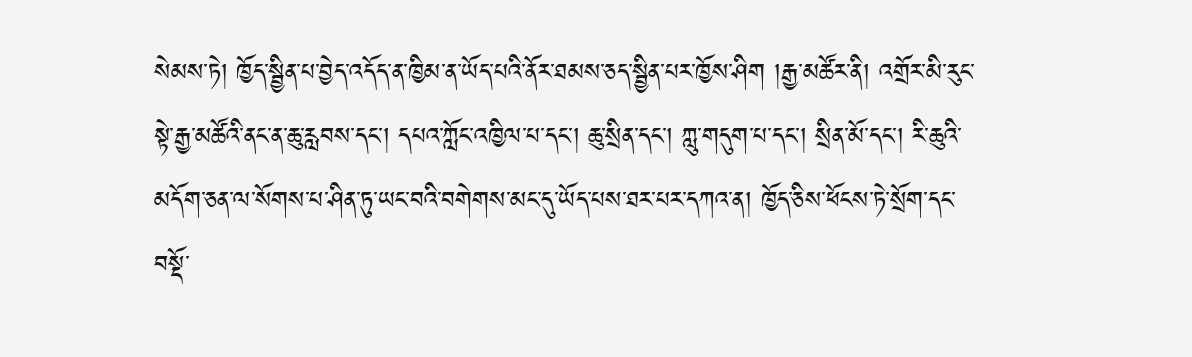སེམས་ཏེ། ཁྱོད་སྦྱིན་པ་བྱེད་འདོད་ན་ཁྱིམ་ན་ཡོད་པའི་ནོར་ཐམས་ཅད་སྦྱིན་པར་ཁྱོས་ཤིག །རྒྱ་མཚོར་ནི། འགྲོར་མི་རུང་སྟེ་རྒྱ་མཚོའི་ནང་ན་ཆུ་རླབས་དང་། དཔའ་ཀློང་འཁྱིལ་པ་དང་། ཆུ་སྲིན་དང་། ཀླུ་གདུག་པ་དང་། སྲིན་མོ་དང་། རི་ཆུའི་མདོག་ཅན་ལ་སོགས་པ་ཤིན་ཏུ་ཡང་བའི་བགེགས་མང་དུ་ཡོད་པས་ཐར་པར་དཀའ་ན། ཁྱོད་ཅིས་ཕོངས་ཏེ་སྲོག་དང་བསྡོ་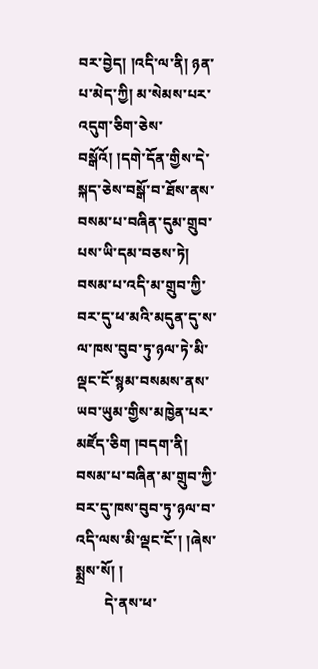བར་བྱེད། །འདི་ལ་ནི། ཉན་པ་མེད་ཀྱི། མ་སེམས་པར་འདུག་ཅིག་ཅེས་བསྒོའོ། །དགེ་དོན་གྱིས་དེ་སྐད་ཅེས་བསྒོ་བ་ཐོས་ནས་བསམ་པ་བཞིན་དུམ་གྲུབ་པས་ཡི་དམ་བཅས་ཏེ། བསམ་པ་འདི་མ་གྲུབ་ཀྱི་བར་དུ་ཕ་མའི་མདུན་དུ་ས་ལ་ཁས་བུབ་ཏུ་ཉལ་ཏེ་མི་ལྡང་ངོ་སྙམ་བསམས་ནས་ཡབ་ཡུམ་གྱིས་མཁྱེན་པར་མཛོད་ཅིག །བདག་ནི། བསམ་པ་བཞིན་མ་གྲུབ་ཀྱི་བར་དུ་ཁས་བུབ་ཏུ་ཉལ་བ་འདི་ལས་མི་ལྡང་ངོ་། །ཞེས་སྨྲས་སོ། །
        དེ་ནས་ཕ་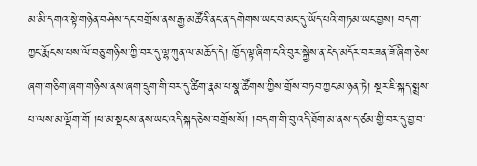མ་མི་དགའ་སྟེ་གཉེན་བཤེས་དང་བགྲོས་ནས་རྒྱ་མཚོའི་ནང་ན་དགེགས་ཡང་བ་མང་དུ་ཡོད་པའི་གཏམ་ཡང་བྱས། བདག་ཀྱང་རྨོངས་པས་ལོ་བཅུ་གཉིས་ཀྱི་བར་དུ་ལྷ་ཀུན་ལ་མཆོད་དེ། ཁྱོད་ལྟ་ཞིག་ངའི་བུར་སྐྱེས་ན་ངེད་མདོར་བར་ཟན་ཟོ་ཞིག་ཅེས་ཞག་གཅིག་ཞག་གཉིས་ནས་ཞག་དྲུག་གི་བར་དུ་ཚིག་རྣམ་པ་སྣ་ཚོགས་ཀྱིས་གྲོས་བཏབ་ཀྱང་མ་ཉན་ཏེ། སྔར་ཇི་སྐད་སྨྲས་པ་ལས་མ་ལྡོག་གོ །ཕ་མ་སྡངས་ནས་ཡང་འདི་སྐད་ཅེས་བགྲོས་སོ། །བདག་གི་བུ་འདི་ཐོག་མ་ནས་ད་ཙམ་གྱི་བར་དུ་བྱ་བ་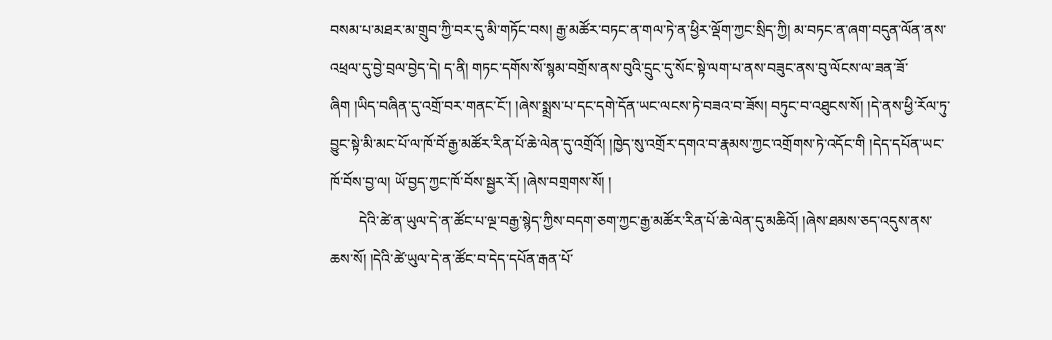བསམ་པ་མཐར་མ་གྲུབ་ཀྱི་བར་དུ་མི་གཏོང་བས། རྒྱ་མཚོར་བཏང་ན་གལ་ཏེ་ན་ཕྱིར་ལྡོག་ཀྱང་སྲིད་ཀྱི། མ་བཏང་ན་ཞག་བདུན་ལོན་ནས་འཕྲལ་དུ་བྱེ་བྲལ་བྱེད་དེ། ད་ནི། གཏང་དགོས་སོ་སྙམ་བགྲོས་ནས་བུའི་དྲུང་དུ་སོང་སྟེ་ལག་པ་ནས་བཟུང་ནས་བུ་ལོངས་ལ་ཟན་ཟོ་ཞིག །ཡིད་བཞིན་དུ་འགྲོ་བར་གནང་ངོ་། །ཞེས་སྨྲས་པ་དང་དགེ་དོན་ཡང་ལངས་ཏེ་བཟའ་བ་ཟོས། བཏུང་བ་འཐུངས་སོ། །དེ་ནས་ཕྱི་རོལ་ཏུ་བྱུང་སྟེ་མི་མང་པོ་ལ་ཁོ་བོ་རྒྱ་མཚོར་རིན་པོ་ཆེ་ལེན་དུ་འགྲོའོ། །ཁྱེད་སུ་འགྲོར་དགའ་བ་རྣམས་ཀྱང་འགྲོགས་ཏེ་འདོང་གི །དེད་དཔོན་ཡང་ཁོ་བོས་བྱ་ལ། ཡོ་བྱད་ཀྱང་ཁོ་བོས་སྦྱར་རོ། །ཞེས་བགྲགས་སོ། །
        དེའི་ཚེ་ན་ཡུལ་དེ་ན་ཚོང་པ་ལྔ་བརྒྱ་སྙེད་ཀྱིས་བདག་ཅག་ཀྱང་རྒྱ་མཚོར་རིན་པོ་ཆེ་ལེན་དུ་མཆིའོ། །ཞེས་ཐམས་ཅད་འདུས་ནས་ཆས་སོ། །དེའི་ཚེ་ཡུལ་དེ་ན་ཚོང་བ་དེད་དཔོན་རྒན་པོ་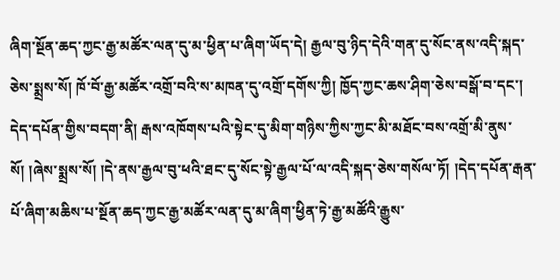ཞིག་སྔོན་ཆད་ཀྱང་རྒྱ་མཚོར་ལན་དུ་མ་ཕྱིན་པ་ཞིག་ཡོད་དེ། རྒྱལ་བུ་ཉིད་དེའི་གན་དུ་སོང་ནས་འདི་སྐད་ཅེས་སྨྲས་སོ། ཁོ་བོ་རྒྱ་མཚོར་འགྲོ་བའི་ས་མཁན་དུ་འགྲོ་དགོས་ཀྱི། ཁྱོད་ཀྱང་ཆས་ཤིག་ཅེས་བསྒོ་བ་དང་། དེད་དཔོན་གྱིས་བདག་ནི། རྒས་འཁོགས་པའི་སྟེང་དུ་མིག་གཉིས་ཀྱིས་ཀྱང་མི་མཐོང་བས་འགྲོ་མི་ནུས་སོ། །ཞེས་སྨྲས་སོ། །དེ་ནས་རྒྱལ་བུ་ཕའི་ཐང་དུ་སོང་སྟེ་རྒྱལ་པོ་ལ་འདི་སྐད་ཅེས་གསོལ་ཏོ། །དེད་དཔོན་རྒན་པོ་ཞིག་མཆིས་པ་སྔོན་ཆད་ཀྱང་རྒྱ་མཚོར་ལན་དུ་མ་ཞིག་ཕྱིན་ཏེ་རྒྱ་མཚོའི་རྒྱུས་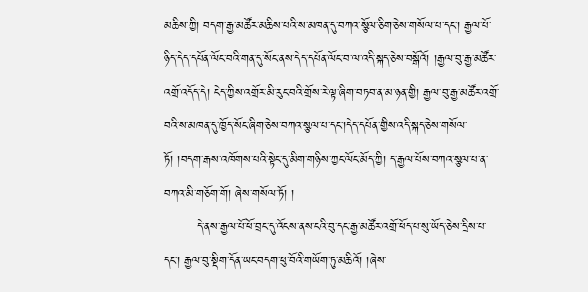མཆིས་ཀྱི། བདག་རྒྱ་མཚོར་མཆིས་པའི་ས་མཁན་དུ་བཀའ་སྩོལ་ཅིག་ཅེས་གསོལ་པ་དང་། རྒྱལ་པོ་ཉིད་དེད་དཔོན་ལོང་བའི་གན་དུ་སོང་ནས་དེད་དཔོན་ལོང་བ་ལ་འདི་སྐད་ཅེས་བསྒོའོ། །རྒྱལ་བུ་རྒྱ་མཚོར་འགྲོ་འདོད་དེ། ངེད་ཀྱིས་འགྲོར་མི་རུང་བའི་གྲོས་རེ་ལྟ་ཞིག་བཏབ་ན་མ་ཉན་གྱི། རྒྱལ་བུ་རྒྱ་མཚོར་འགྲོ་བའི་ས་མཁན་དུ་ཁྱོད་སོང་ཞིག་ཅེས་བཀའ་སྩལ་པ་དང་།དེད་དཔོན་གྱིས་འདི་སྐད་ཅེས་གསོལ་ཏོ། །བདག་རྒས་འཁོགས་པའི་སྟེང་དུ་མིག་གཉིས་ཀྱང་ལོང་མོད་ཀྱི། ད་རྒྱལ་པོས་བཀའ་སྩལ་པ་ན་བཀའ་མི་གཅོག་གོ། ཞེས་གསོལ་ཏོ། །
        དེ་ནས་རྒྱལ་པོ་ཕོ་བྲང་དུ་འོངས་ནས་ངའི་བུ་དང་རྒྱ་མཚོར་འགྲོ་ཕོད་པ་སུ་ཡོད་ཅེས་དྲིས་པ་དང་། རྒྱལ་བུ་སྡིག་དོན་ཡང་བདག་ཕུ་བོའི་གཡོག་ཏུ་མཆིའོ། །ཞེས་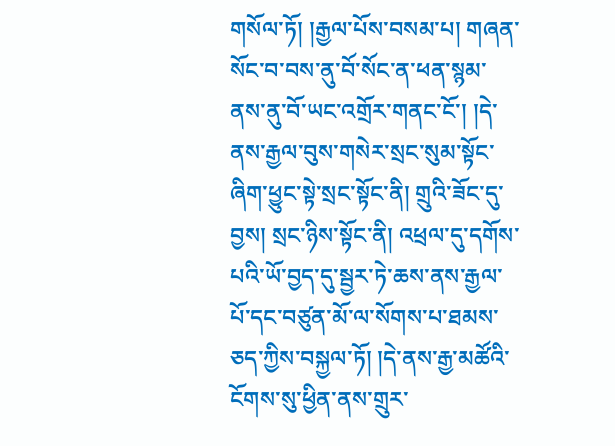གསོལ་ཏོ། །རྒྱལ་པོས་བསམ་པ། གཞན་སོང་བ་བས་ནུ་བོ་སོང་ན་ཕན་སྙམ་ནས་ནུ་བོ་ཡང་འགྲོར་གནང་ངོ་། །དེ་ནས་རྒྱལ་བུས་གསེར་སྲང་སུམ་སྟོང་ཞིག་ཕྱུང་སྟེ་སྲང་སྟོང་ནི། གྲུའི་ཟོང་དུ་བྱས། སྲང་ཉིས་སྟོང་ནི། འཕྲལ་དུ་དགོས་པའི་ཡོ་བྱད་དུ་སྦྱར་ཏེ་ཆས་ནས་རྒྱལ་པོ་དང་བཙུན་མོ་ལ་སོགས་པ་ཐམས་ཅད་ཀྱིས་བསྐྱལ་ཏོ། །དེ་ནས་རྒྱ་མཚོའི་ངོགས་སུ་ཕྱིན་ནས་གྲུར་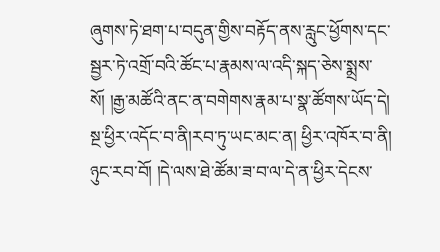ཞུགས་ཏེ་ཐག་པ་བདུན་གྱིས་བརྟོད་ནས་རླུང་ཕྱོགས་དང་སྦྱར་ཏེ་འགྲོ་བའི་ཚོང་པ་རྣམས་ལ་འདི་སྐད་ཅེས་སྨྲས་སོ། །རྒྱ་མཚོའི་ནང་ན་བགེགས་རྣམ་པ་སྣ་ཚོགས་ཡོད་དེ། སྔ་ཕྱིར་འདོང་བ་ནི།རབ་ཏུ་ཡང་མང་ན། ཕྱིར་འཁོར་བ་ནི། ཉུང་རབ་བོ། །དེ་ལས་ཐེ་ཚོམ་ཟ་བ་ལ་དེ་ན་ཕྱིར་དེངས་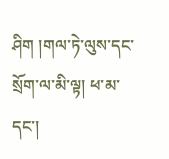ཤིག །གལ་ཏེ་ལུས་དང་སྲོག་ལ་མི་ལྟ། ཕ་མ་དང་།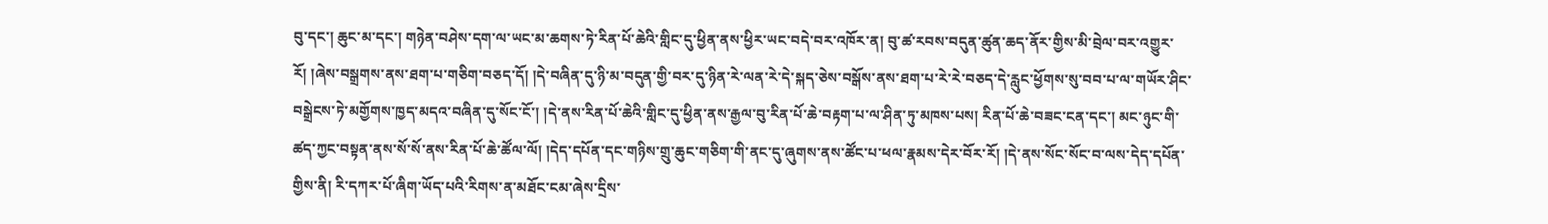བུ་དང་། ཆུང་མ་དང་། གཉེན་བཤེས་དག་ལ་ཡང་མ་ཆགས་ཏེ་རིན་པོ་ཆེའི་གླིང་དུ་ཕྱིན་ནས་ཕྱིར་ཡང་བདེ་བར་འཁོར་ན། བུ་ཚ་རབས་བདུན་ཚུན་ཆད་ནོར་གྱིས་མི་བྲེལ་བར་འགྱུར་རོ། །ཞེས་བསྒྲགས་ནས་ཐག་པ་གཅིག་བཅད་དོ། །དེ་བཞིན་དུ་ཉི་མ་བདུན་གྱི་བར་དུ་ཉིན་རེ་ལན་རེ་དེ་སྐད་ཅེས་བསྒོས་ནས་ཐག་པ་རེ་རེ་བཅད་དེ་རླུང་ཕྱོགས་སུ་བབ་པ་ལ་གཡོར་ཤིང་བསྒྲེངས་ཏེ་མགྱོགས་ཁྱད་མདའ་བཞིན་དུ་སོང་ངོ་། །དེ་ནས་རིན་པོ་ཆེའི་གླིང་དུ་ཕྱིན་ནས་རྒྱལ་བུ་རིན་པོ་ཆེ་བརྟག་པ་ལ་ཤིན་ཏུ་མཁས་པས། རིན་པོ་ཆེ་བཟང་ངན་དང་། མང་ཉུང་གི་ཚད་ཀྱང་བསྟན་ནས་སོ་སོ་ནས་རིན་པོ་ཆེ་ཚོལ་ལོ། །དེད་དཔོན་དང་གཉིས་གྲུ་ཆུང་གཅིག་གི་ནང་དུ་ཞུགས་ནས་ཚོང་པ་ཕལ་རྣམས་དེར་བོར་རོ། །དེ་ནས་སོང་སོང་བ་ལས་དེད་དཔོན་གྱིས་ནི། རི་དཀར་པོ་ཞིག་ཡོད་པའི་རིགས་ན་མཐོང་ངམ་ཞེས་དྲིས་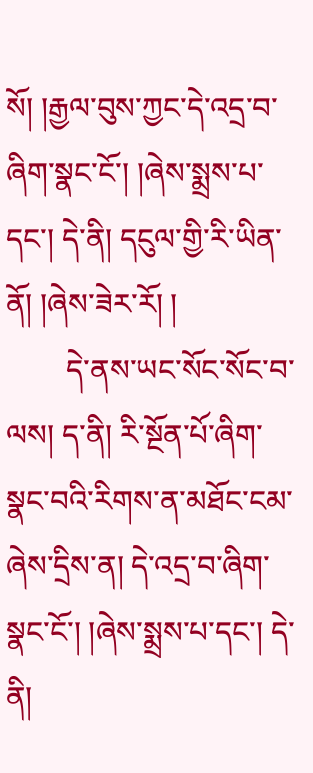སོ། །རྒྱལ་བུས་ཀྱང་དེ་འདྲ་བ་ཞིག་སྣང་ངོ་། །ཞེས་སྨྲས་པ་དང་། དེ་ནི། དངུལ་གྱི་རི་ཡིན་ནོ། །ཞེས་ཟེར་རོ། །
        དེ་ནས་ཡང་སོང་སོང་བ་ལས། ད་ནི། རི་སྔོན་པོ་ཞིག་སྣང་བའི་རིགས་ན་མཐོང་ངམ་ཞེས་དྲིས་ན། དེ་འདྲ་བ་ཞིག་སྣང་ངོ་། །ཞེས་སྨྲས་པ་དང་། དེ་ནི།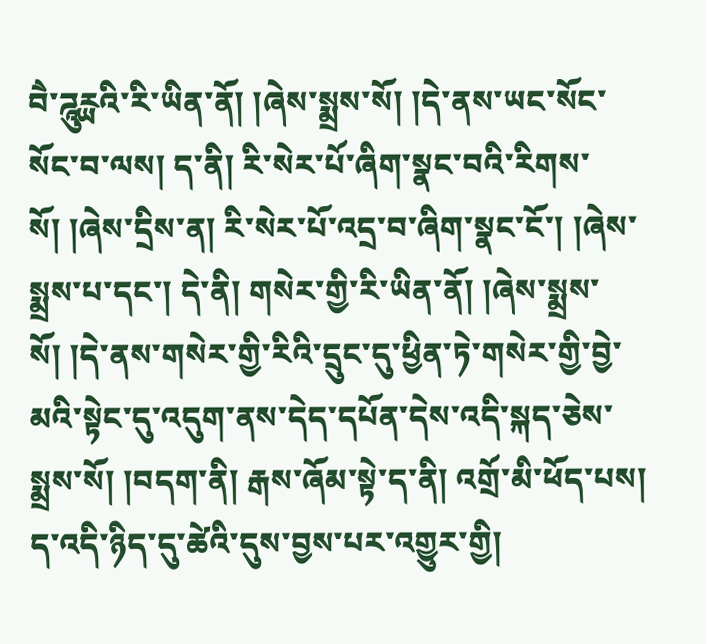བཻ་ཌཱུཪྻའི་རི་ཡིན་ནོ། །ཞེས་སྨྲས་སོ། །དེ་ནས་ཡང་སོང་སོང་བ་ལས། ད་ནི། རི་སེར་པོ་ཞིག་སྣང་བའི་རིགས་སོ། །ཞེས་དྲིས་ན། རི་སེར་པོ་འདྲ་བ་ཞིག་སྣང་ངོ་། །ཞེས་སྨྲས་པ་དང་། དེ་ནི། གསེར་གྱི་རི་ཡིན་ནོ། །ཞེས་སྨྲས་སོ། །དེ་ནས་གསེར་གྱི་རིའི་དྲུང་དུ་ཕྱིན་ཏེ་གསེར་གྱི་བྱེ་མའི་སྟེང་དུ་འདུག་ནས་དེད་དཔོན་དེས་འདི་སྐད་ཅེས་སྨྲས་སོ། །བདག་ནི། རྒས་ཞོམ་སྟེ་ད་ནི། འགྲོ་མི་ཕོད་པས། ད་འདི་ཉིད་དུ་ཚེའི་དུས་བྱས་པར་འགྱུར་གྱི།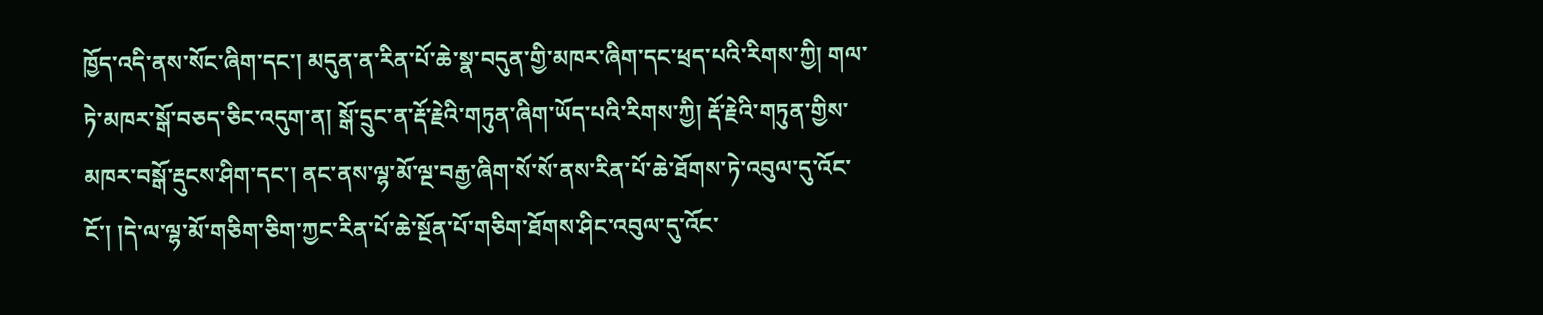ཁྱོད་འདི་ནས་སོང་ཞིག་དང་། མདུན་ན་རིན་པོ་ཆེ་སྣ་བདུན་གྱི་མཁར་ཞིག་དང་ཕྲད་པའི་རིགས་ཀྱི། གལ་ཏེ་མཁར་སྒོ་བཅད་ཅིང་འདུག་ན། སྒོ་དྲུང་ན་རྡོ་རྗེའི་གཏུན་ཞིག་ཡོད་པའི་རིགས་ཀྱི། རྡོ་རྗེའི་གཏུན་གྱིས་མཁར་བསྒོ་རྡུངས་ཤིག་དང་། ནང་ནས་ལྷ་མོ་ལྔ་བརྒྱ་ཞིག་སོ་སོ་ནས་རིན་པོ་ཆེ་ཐོགས་ཏེ་འབུལ་དུ་འོང་ངོ་། །དེ་ལ་ལྷ་མོ་གཅིག་ཅིག་ཀྱང་རིན་པོ་ཆེ་སྔོན་པོ་གཅིག་ཐོགས་ཤིང་འབུལ་དུ་འོང་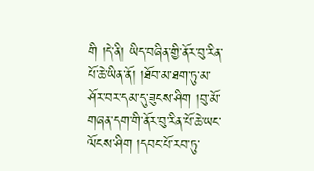གི །དེ་ནི། ཡིད་བཞིན་གྱི་ནོར་བུ་རིན་པོ་ཆེ་ཡིན་ནོ། །ཐོབ་མ་ཐག་ཏུ་མ་ཤོར་བར་དམ་དུ་ཟུངས་ཤིག །བུ་མོ་གཞན་དག་གི་ནོར་བུ་རིན་པོ་ཆེ་ཡང་ལོངས་ཤིག །དབང་པོ་རབ་ཏུ་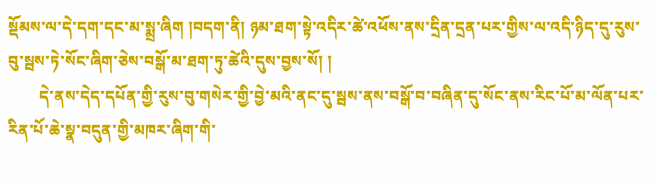སྡོམས་ལ་དེ་དག་དང་མ་སྨྲ་ཞིག །བདག་ནི། ཉམ་ཐག་སྟེ་འདིར་ཚེ་འཕོས་ནས་དྲིན་དྲན་པར་གྱིས་ལ་འདི་ཉིད་དུ་རུས་བུ་སྦས་ཏེ་སོང་ཞིག་ཅེས་བསྒོ་མ་ཐག་ཏུ་ཚེའི་དུས་བྱས་སོ། །
        དེ་ནས་དེད་དཔོན་གྱི་རུས་བུ་གསེར་གྱི་བྱེ་མའི་ནང་དུ་སྦས་ནས་བསྒོ་བ་བཞིན་དུ་སོང་ནས་རིང་པོ་མ་ལོན་པར་རིན་པོ་ཆེ་སྣ་བདུན་གྱི་མཁར་ཞིག་གི་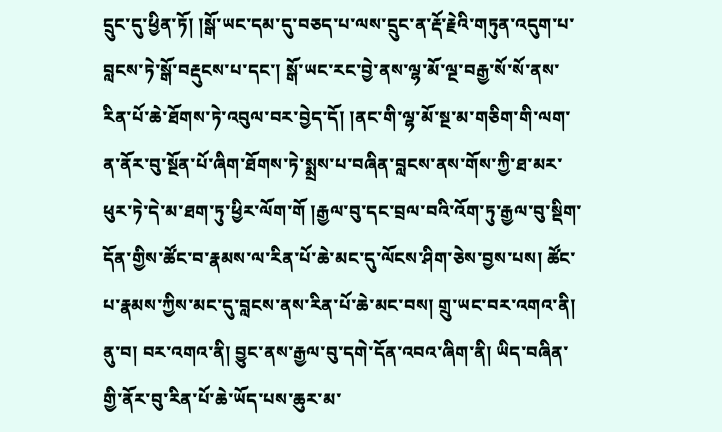དྲུང་དུ་ཕྱིན་ཏོ། །སྒོ་ཡང་དམ་དུ་བཅད་པ་ལས་དྲུང་ན་རྡོ་རྗེའི་གཏུན་འདུག་པ་བླངས་ཏེ་སྒོ་བརྡུངས་པ་དང་། སྒོ་ཡང་རང་བྱེ་ནས་ལྷ་མོ་ལྔ་བརྒྱ་སོ་སོ་ནས་རིན་པོ་ཆེ་ཐོགས་ཏེ་འབུལ་བར་བྱེད་དོ། །ནང་གི་ལྷ་མོ་སྔ་མ་གཅིག་གི་ལག་ན་ནོར་བུ་སྔོན་པོ་ཞིག་ཐོགས་ཏེ་སྨྲས་པ་བཞིན་བླངས་ནས་གོས་ཀྱི་ཐ་མར་ཕུར་ཏེ་དེ་མ་ཐག་ཏུ་ཕྱིར་ལོག་གོ །རྒྱལ་བུ་དང་བྲལ་བའི་འོག་ཏུ་རྒྱལ་བུ་སྡིག་དོན་གྱིས་ཚོང་བ་རྣམས་ལ་རིན་པོ་ཆེ་མང་དུ་ལོངས་ཤིག་ཅེས་བྱས་པས། ཚོང་པ་རྣམས་ཀྱིས་མང་དུ་བླངས་ནས་རིན་པོ་ཆེ་མང་བས། གྲུ་ཡང་བར་འགའ་ནི། ནུ་བ། བར་འགའ་ནི། བྱུང་ནས་རྒྱལ་བུ་དགེ་དོན་འབའ་ཞིག་ནི། ཡིད་བཞིན་གྱི་ནོར་བུ་རིན་པོ་ཆེ་ཡོད་པས་ཆུར་མ་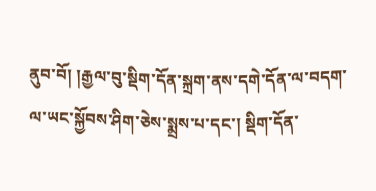ནུབ་བོ། །རྒྱལ་བུ་སྡིག་དོན་སྐྲག་ནས་དགེ་དོན་ལ་བདག་ལ་ཡང་སྐྱོབས་ཤིག་ཅེས་སྨྲས་པ་དང་། སྡིག་དོན་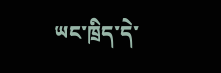ཡང་ཁྲིད་དེ་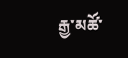རྒྱ་མཚོ་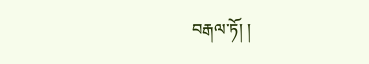བརྒལ་ཏོ། །